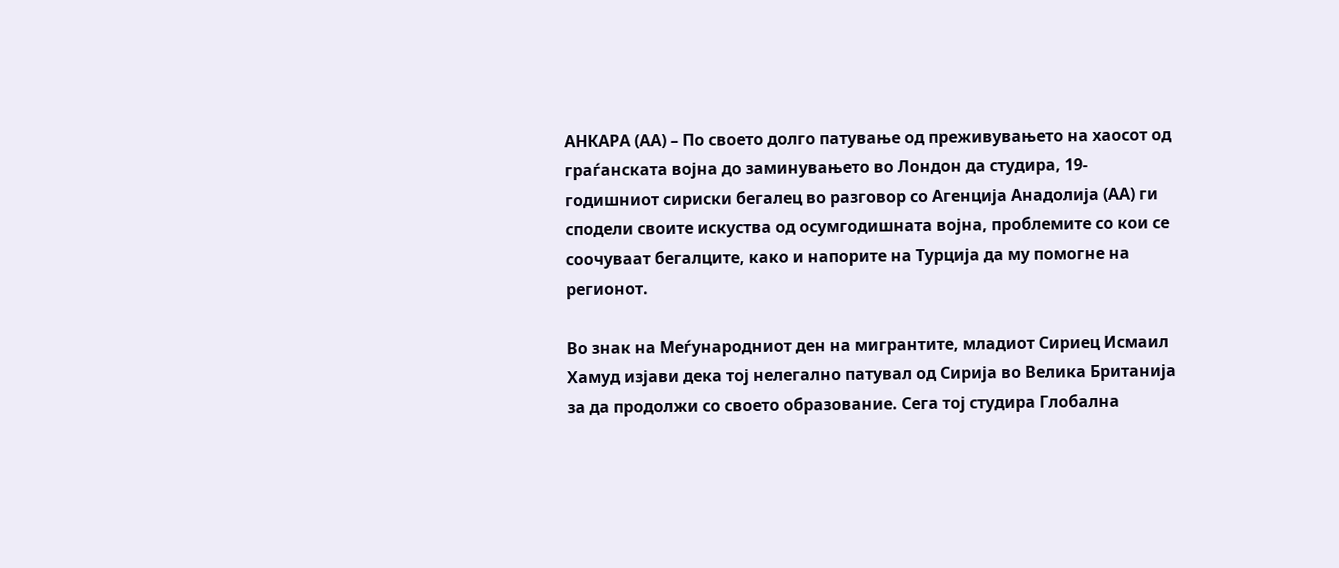АНКАРА (АА) – По своето долго патување од преживувањето на хаосот од граѓанската војна до заминувањето во Лондон да студира, 19-годишниот сириски бегалец во разговор со Агенција Анадолија (АА) ги сподели своите искуства од осумгодишната војна, проблемите со кои се соочуваат бегалците, како и напорите на Турција да му помогне на регионот.

Во знак на Меѓународниот ден на мигрантите, младиот Сириец Исмаил Хамуд изјави дека тој нелегално патувал од Сирија во Велика Британија за да продолжи со своето образование. Сега тој студира Глобална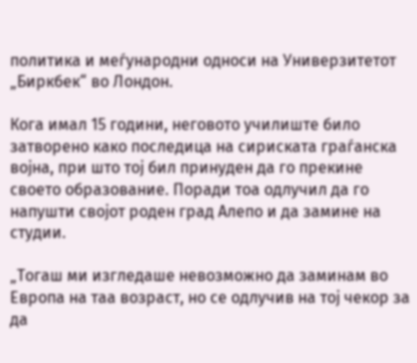политика и меѓународни односи на Универзитетот „Биркбек“ во Лондон.

Кога имал 15 години, неговото училиште било затворено како последица на сириската граѓанска војна, при што тој бил принуден да го прекине своето образование. Поради тоа одлучил да го напушти својот роден град Алепо и да замине на студии.

„Тогаш ми изгледаше невозможно да заминам во Европа на таа возраст, но се одлучив на тој чекор за да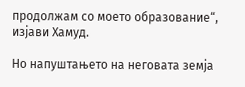продолжам со моето образование“, изјави Хамуд.

Но напуштањето на неговата земја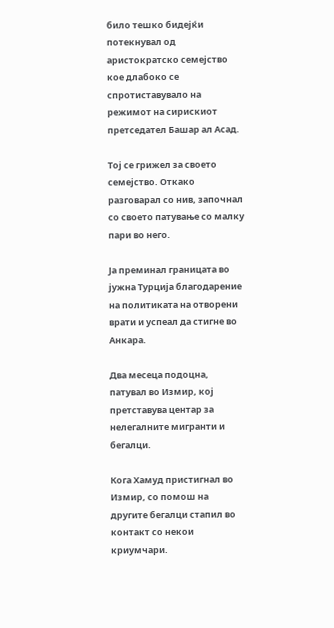било тешко бидејќи потекнувал од аристократско семејство кое длабоко се спротиставувало на режимот на сирискиот претседател Башар ал Асад.

Тој се грижел за своето семејство. Откако разговарал со нив, започнал со своето патување со малку пари во него.

Ја преминал границата во јужна Турција благодарение на политиката на отворени врати и успеал да стигне во Анкара.

Два месеца подоцна, патувал во Измир, кој претставува центар за нелегалните мигранти и бегалци.

Кога Хамуд пристигнал во Измир, со помош на другите бегалци стапил во контакт со некои криумчари.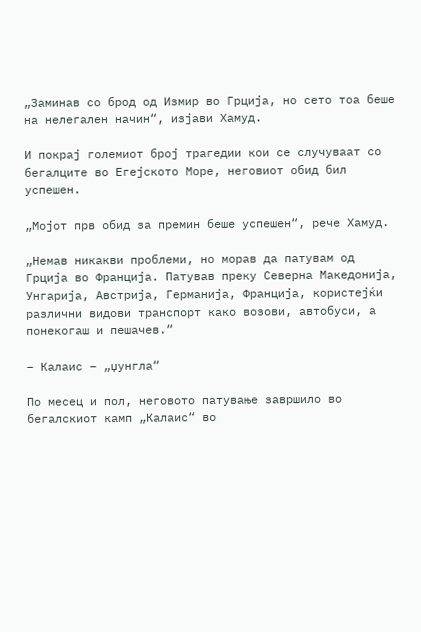„Заминав со брод од Измир во Грција, но сето тоа беше на нелегален начин“, изјави Хамуд.

И покрај големиот број трагедии кои се случуваат со бегалците во Егејското Море, неговиот обид бил успешен.

„Мојот прв обид за премин беше успешен“, рече Хамуд.

„Немав никакви проблеми, но морав да патувам од Грција во Франција. Патував преку Северна Македонија, Унгарија, Австрија, Германија, Франција, користејќи различни видови транспорт како возови, автобуси, а понекогаш и пешачев.“

– Калаис – „џунгла“

По месец и пол, неговото патување завршило во бегалскиот камп „Калаис“ во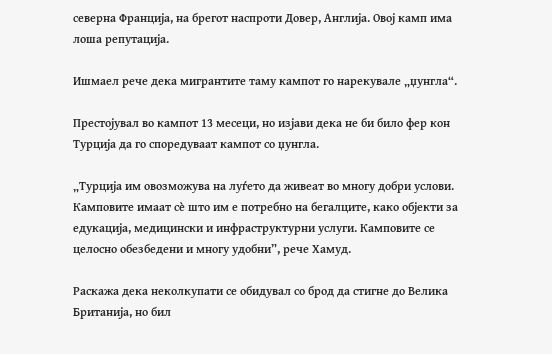северна Франција, на брегот наспроти Довер, Англија. Овој камп има лоша репутација.

Ишмаел рече дека мигрантите таму кампот го нарекувале „џунгла“.

Престојувал во кампот 13 месеци, но изјави дека не би било фер кон Турција да го споредуваат кампот со џунгла.

„Турција им овозможува на луѓето да живеат во многу добри услови. Камповите имаат сѐ што им е потребно на бегалците, како објекти за едукација, медицински и инфраструктурни услуги. Камповите се целосно обезбедени и многу удобни”, рече Хамуд.

Раскажа дека неколкупати се обидувал со брод да стигне до Велика Британија, но бил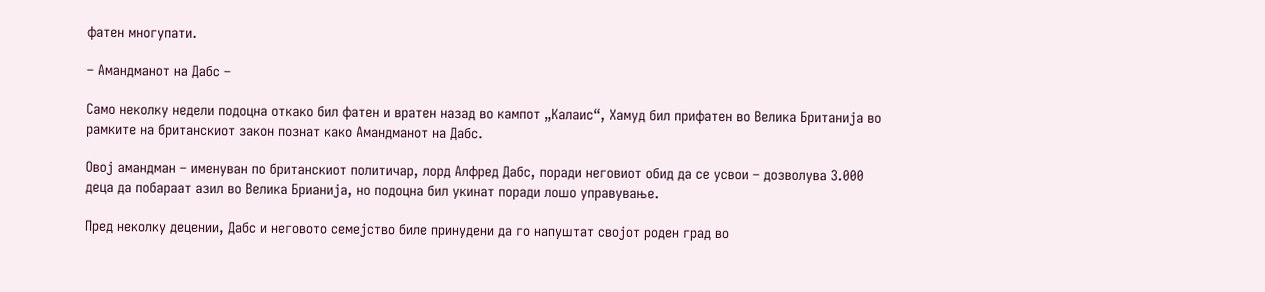фатен многупати.

– Амандманот на Дабс –

Само неколку недели подоцна откако бил фатен и вратен назад во кампот „Калаис“, Хамуд бил прифатен во Велика Британија во рамките на британскиот закон познат како Амандманот на Дабс.

Овој амандман – именуван по британскиот политичар, лорд Алфред Дабс, поради неговиот обид да се усвои – дозволува 3.000 деца да побараат азил во Велика Брианија, но подоцна бил укинат поради лошо управување.

Пред неколку децении, Дабс и неговото семејство биле принудени да го напуштат својот роден град во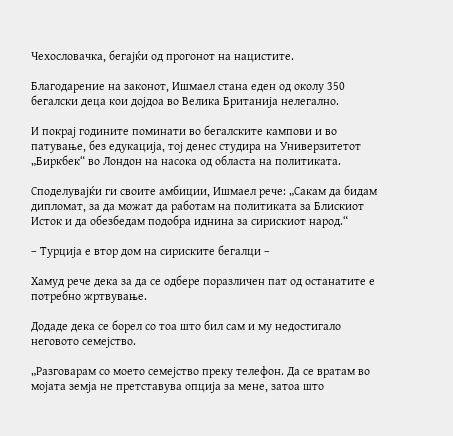Чехословачка, бегајќи од прогонот на нацистите.

Благодарение на законот, Ишмаел стана еден од околу 350 бегалски деца кои дојдоа во Велика Британија нелегално.

И покрај годините поминати во бегалските кампови и во патување, без едукација, тој денес студира на Универзитетот „Биркбек“ во Лондон на насока од областа на политиката.

Споделувајќи ги своите амбиции, Ишмаел рече: „Сакам да бидам дипломат, за да можат да работам на политиката за Блискиот Исток и да обезбедам подобра иднина за сирискиот народ.“

– Турција е втор дом на сириските бегалци –

Хамуд рече дека за да се одбере поразличен пат од останатите е потребно жртвување.

Додаде дека се борел со тоа што бил сам и му недостигало неговото семејство.

„Разговарам со моето семејство преку телефон. Да се вратам во мојата земја не претставува опција за мене, затоа што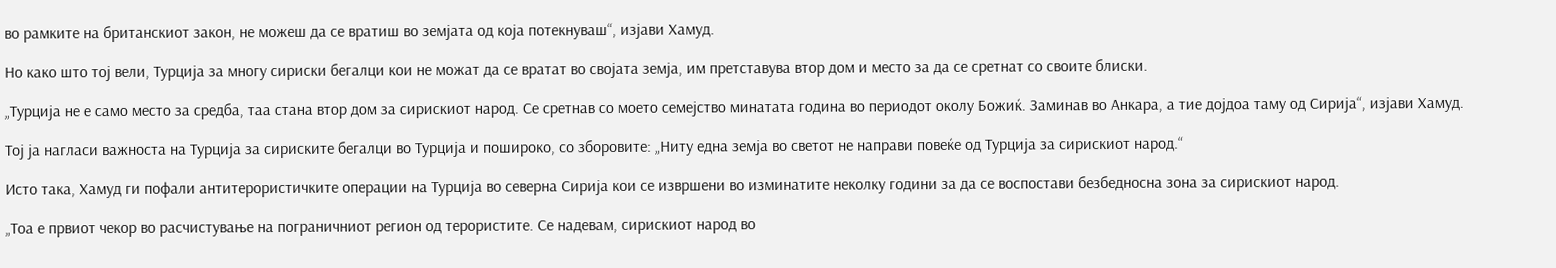во рамките на британскиот закон, не можеш да се вратиш во земјата од која потекнуваш“, изјави Хамуд.

Но како што тој вели, Турција за многу сириски бегалци кои не можат да се вратат во својата земја, им претставува втор дом и место за да се сретнат со своите блиски.

„Турција не е само место за средба, таа стана втор дом за сирискиот народ. Се сретнав со моето семејство минатата година во периодот околу Божиќ. Заминав во Анкара, а тие дојдоа таму од Сирија“, изјави Хамуд.

Тој ја нагласи важноста на Турција за сириските бегалци во Турција и пошироко, со зборовите: „Ниту една земја во светот не направи повеќе од Турција за сирискиот народ.“

Исто така, Хамуд ги пофали антитерористичките операции на Турција во северна Сирија кои се извршени во изминатите неколку години за да се воспостави безбедносна зона за сирискиот народ.

„Тоа е првиот чекор во расчистување на пограничниот регион од терористите. Се надевам, сирискиот народ во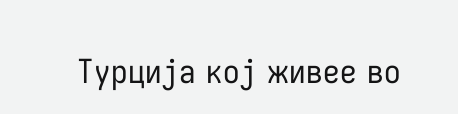Турција кој живее во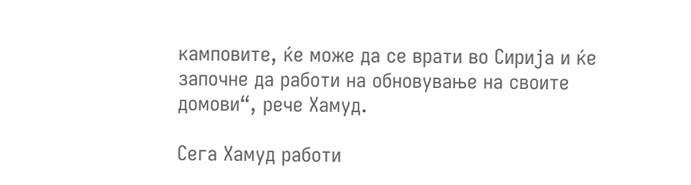камповите, ќе може да се врати во Сирија и ќе започне да работи на обновување на своите домови“, рече Хамуд.

Сега Хамуд работи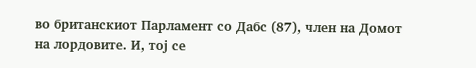во британскиот Парламент со Дабс (87), член на Домот на лордовите. И, тој се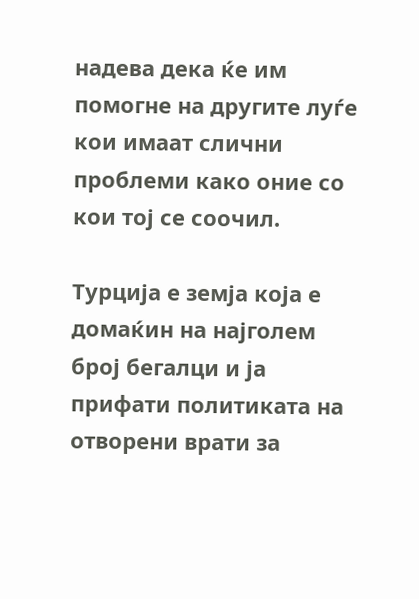надева дека ќе им помогне на другите луѓе кои имаат слични проблеми како оние со кои тој се соочил.

Турција е земја која е домаќин на најголем број бегалци и ја прифати политиката на отворени врати за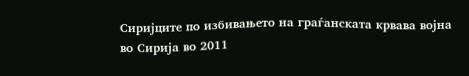Сиријците по избивањето на граѓанската крвава војна во Сирија во 2011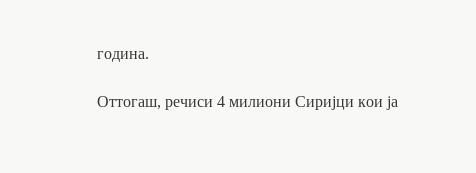година.

Оттогаш, речиси 4 милиони Сиријци кои ја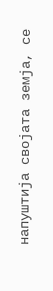напуштија својата земја, се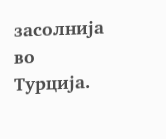засолнија во Турција.